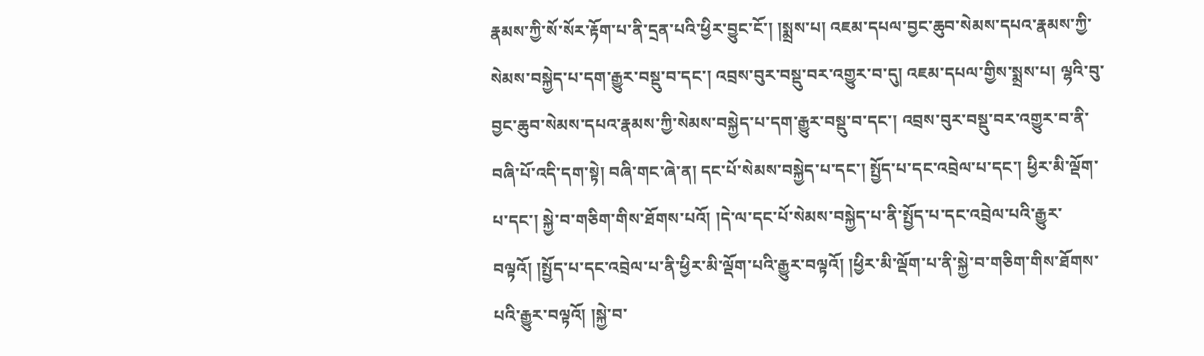རྣམས་ཀྱི་སོ་སོར་རྟོག་པ་ནི་དྲན་པའི་ཕྱིར་བྱུང་ངོ་། །སྨྲས་པ། འཇམ་དཔལ་བྱང་ཆུབ་སེམས་དཔའ་རྣམས་ཀྱི་སེམས་བསྐྱེད་པ་དག་རྒྱུར་བསྡུ་བ་དང་། འབྲས་བུར་བསྡུ་བར་འགྱུར་བ་དུ། འཇམ་དཔལ་གྱིས་སྨྲས་པ། ལྷའི་བུ་བྱང་ཆུབ་སེམས་དཔའ་རྣམས་ཀྱི་སེམས་བསྐྱེད་པ་དག་རྒྱུར་བསྡུ་བ་དང་། འབྲས་བུར་བསྡུ་བར་འགྱུར་བ་ནི་བཞི་པོ་འདི་དག་སྟེ། བཞི་གང་ཞེ་ན། དང་པོ་སེམས་བསྐྱེད་པ་དང་། སྤྱོད་པ་དང་འབྲེལ་པ་དང་། ཕྱིར་མི་ལྡོག་པ་དང་། སྐྱེ་བ་གཅིག་གིས་ཐོགས་པའོ། །དེ་ལ་དང་པོ་སེམས་བསྐྱེད་པ་ནི་སྤྱོད་པ་དང་འབྲེལ་པའི་རྒྱུར་བལྟའོ། །སྤྱོད་པ་དང་འབྲེལ་པ་ནི་ཕྱིར་མི་ལྡོག་པའི་རྒྱུར་བལྟའོ། །ཕྱིར་མི་ལྡོག་པ་ནི་སྐྱེ་བ་གཅིག་གིས་ཐོགས་པའི་རྒྱུར་བལྟའོ། །སྐྱེ་བ་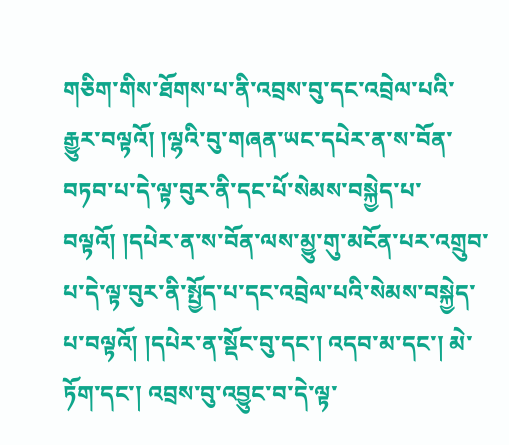གཅིག་གིས་ཐོགས་པ་ནི་འབྲས་བུ་དང་འབྲེལ་པའི་རྒྱུར་བལྟའོ། །ལྷའི་བུ་གཞན་ཡང་དཔེར་ན་ས་བོན་བཏབ་པ་དེ་ལྟ་བུར་ནི་དང་པོ་སེམས་བསྐྱེད་པ་བལྟའོ། །དཔེར་ན་ས་བོན་ལས་མྱུ་གུ་མངོན་པར་འགྲུབ་པ་དེ་ལྟ་བུར་ནི་སྤྱོད་པ་དང་འབྲེལ་པའི་སེམས་བསྐྱེད་པ་བལྟའོ། །དཔེར་ན་སྡོང་བུ་དང་། འདབ་མ་དང་། མེ་ཏོག་དང་། འབྲས་བུ་འབྱུང་བ་དེ་ལྟ་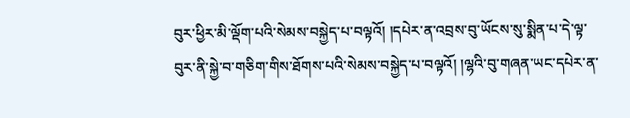བུར་ཕྱིར་མི་ལྡོག་པའི་སེམས་བསྐྱེད་པ་བལྟའོ། །དཔེར་ན་འབྲས་བུ་ཡོངས་སུ་སྨིན་པ་དེ་ལྟ་བུར་ནི་སྐྱེ་བ་གཅིག་གིས་ཐོགས་པའི་སེམས་བསྐྱེད་པ་བལྟའོ། །ལྷའི་བུ་གཞན་ཡང་དཔེར་ན་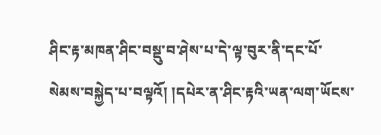ཤིང་རྟ་མཁན་ཤིང་བསྡུ་བ་ཤེས་པ་དེ་ལྟ་བུར་ནི་དང་པོ་སེམས་བསྐྱེད་པ་བལྟའོ། །དཔེར་ན་ཤིང་རྟའི་ཡན་ལག་ཡོངས་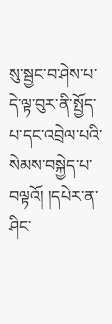སུ་སྦྱང་བ་ཤེས་པ་དེ་ལྟ་བུར་ནི་སྤྱོད་པ་དང་འབྲེལ་པའི་སེམས་བསྐྱེད་པ་བལྟའོ། །དཔེར་ན་ཤིང་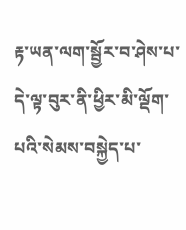རྟ་ཡན་ལག་སྦྱོར་བ་ཤེས་པ་དེ་ལྟ་བུར་ནི་ཕྱིར་མི་ལྡོག་པའི་སེམས་བསྐྱེད་པ་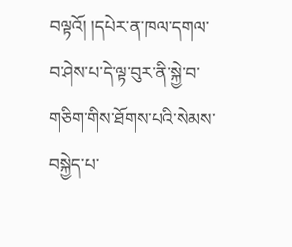བལྟའོ། །དཔེར་ན་ཁལ་དགལ་བ་ཤེས་པ་དེ་ལྟ་བུར་ནི་སྐྱེ་བ་གཅིག་གིས་ཐོགས་པའི་སེམས་བསྐྱེད་པ་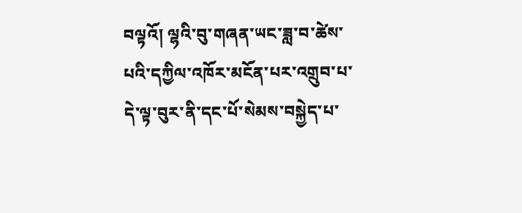བལྟའོ། ལྷའི་བུ་གཞན་ཡང་ཟླ་བ་ཚེས་པའི་དཀྱིལ་འཁོར་མངོན་པར་འགྲུབ་པ་དེ་ལྟ་བུར་ནི་དང་པོ་སེམས་བསྐྱེད་པ་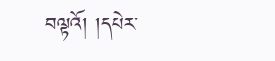བལྟའོ། །དཔེར་